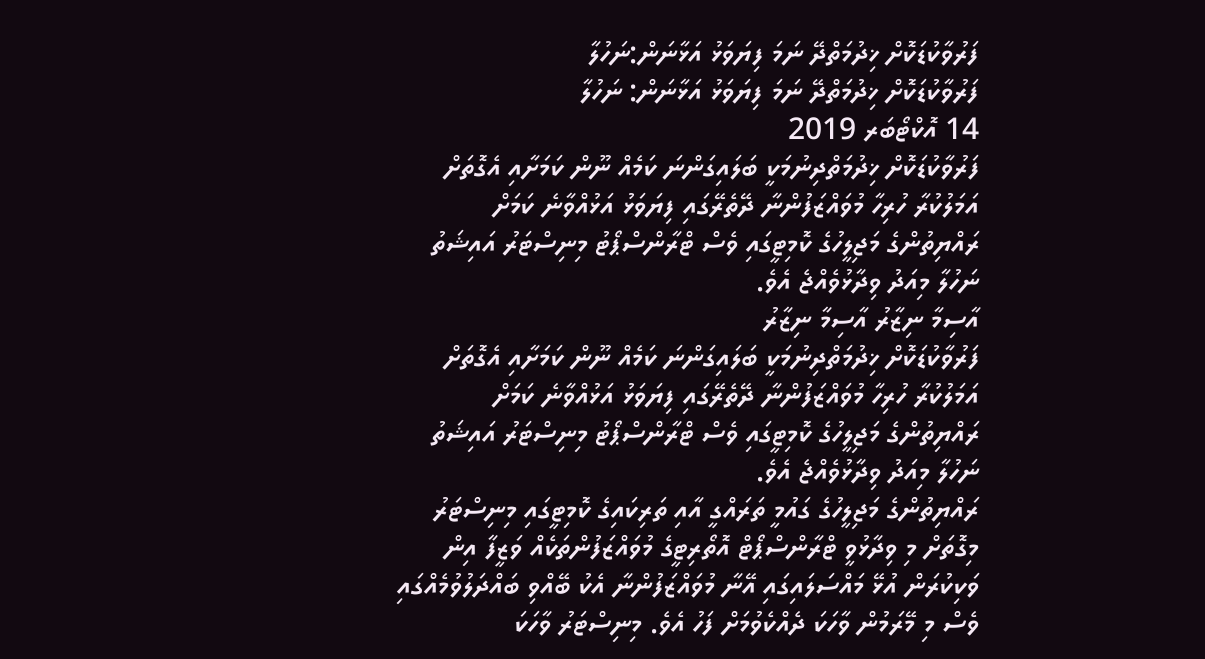ފަރުވާކުޑަކޮށް ޚިދުމަތްދޭ ނަމަ ފިޔަވަޅު އަޅާނަން:ނަހުލާ
ފަރުވާކުޑަކޮށް ޚިދުމަތްދޭ ނަމަ ފިޔަވަޅު އަޅާނަން: ނަހުލާ
14 އޮކްޓޯބަރ 2019
ފަރުވާކުޑަކޮށް ޚިދުމަތްދިނުމަކީ ބަލައިގަންނަ ކަމެއް ނޫން ކަމަށާއި އެގޮތަށް އަމަލުކުރާ ހުރިހާ މުވައްޒަފުންނާ ދޭތެރޭގައި ފިޔަވަޅު އަޅުއްވާނެ ކަމަށް ރައްޔިތުންގެ މަޖިލީހުގެ ކޮމިޓީގައި ވެސް ޓްރާންސްޕޯޓު މިނިސްޓަރު އައިޝަތު ނަހުލާ މިއަދު ވިދާޅުވެއްޖެ އެވެ.
އާސިމާ ނިޒާރު އާސިމާ ނިޒާރު
ފަރުވާކުޑަކޮށް ޚިދުމަތްދިނުމަކީ ބަލައިގަންނަ ކަމެއް ނޫން ކަމަށާއި އެގޮތަށް އަމަލުކުރާ ހުރިހާ މުވައްޒަފުންނާ ދޭތެރޭގައި ފިޔަވަޅު އަޅުއްވާނެ ކަމަށް ރައްޔިތުންގެ މަޖިލީހުގެ ކޮމިޓީގައި ވެސް ޓްރާންސްޕޯޓު މިނިސްޓަރު އައިޝަތު ނަހުލާ މިއަދު ވިދާޅުވެއްޖެ އެވެ.
ރައްޔިތުންގެ މަޖިލީހުގެ ގައުމީ ތަރައްގީ އާއި ތަރިކައިގެ ކޮމިޓީގައި މިނިސްޓަރު މިގޮތަށް މި ވިދާޅުވީ ޓްރާންސްޕޯޓް އޮތޯރިޓީގެ މުވައްޒަފުންތަކެއް ވަޒީފާ އިން ވަކިކުރަން އުޅޭ މައްސަލައިގައި އޭނާ މުވައްޒަފުންނާ އެކު ބޭއްވި ބައްދަލުވުމެއްގައި ވެސް މި މޭރަމުން ވާހަކަ ދެއްކެވުމަށް ފަހު އެވެ. މިނިސްޓަރު ވާހަކަ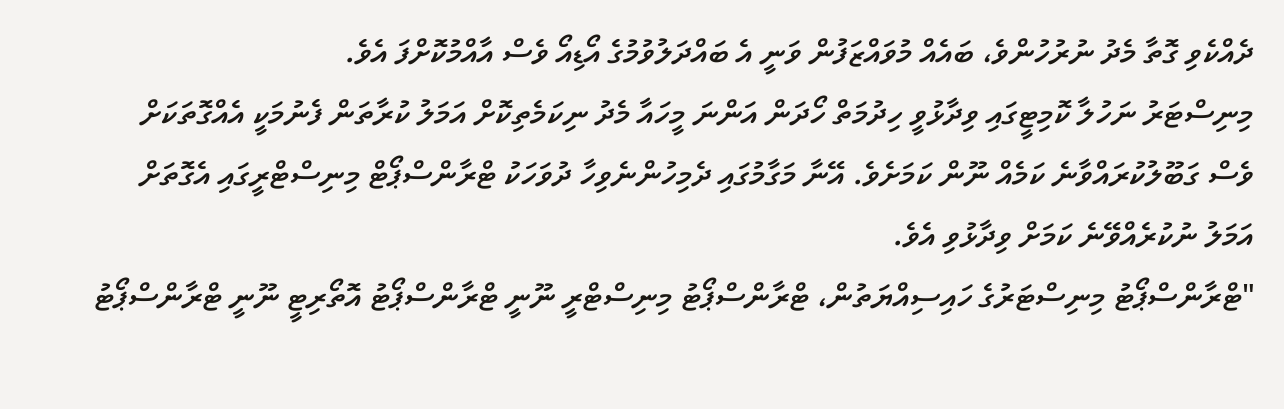ދެއްކެވި ގޮތާ މެދު ނުރުހުންވެ، ބައެއް މުވައްޒަފުން ވަނީ އެ ބައްދަލުވުމުގެ އޯޑިއޯ ވެސް އާއްމުކޮށްފަ އެވެ.
މިނިސްޓަރު ނަހުލާ ކޮމިޓީގައި ވިދާޅުވީ ހިދުމަތް ހޯދަން އަންނަ މީހައާ މެދު ނިކަމެތިކޮށް އަމަލު ކުރާތަން ފެނުމަކީ އެއްގޮތަކަށް ވެސް ގަބޫލުކުރައްވާނެ ކަމެއް ނޫން ކަމަށެވެ. އޭނާ މަގާމުގައި ދެމިހުންނެވިހާ ދުވަހަކު ޓްރާންސްޕޯޓް މިނިސްޓްރީގައި އެގޮތަށް އަމަލު ނުކުރެއްވޭނެ ކަމަށް ވިދާޅުވި އެވެ.
"ޓްރާންސްޕޯޓު މިނިސްޓަރުގެ ހައިސިއްޔަތުން، ޓްރާންސްޕޯޓު މިނިސްޓްރީ ނޫނީ ޓްރާންސްޕޯޓު އޮތޯރިޓީ ނޫނީ ޓްރާންސްޕޯޓު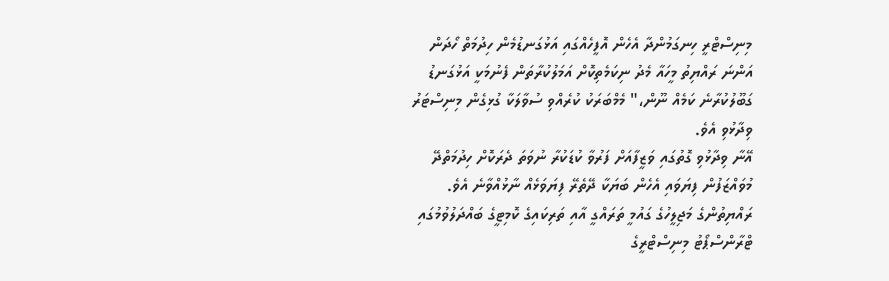މިނިސްޓްރީ ހިނގަމުންދާ އެހެން އޮފީހެއްގައި އަޅުގަނޑުމެން ހިދުމަތް ހޯދަން އަންނަ ރައްޔިތު މީހައާ މެދު ނިކަމެތިކޮށް އަމަލުކުރާތަން ފެނުމަކީ އަޅުގަނޑު ގަބޫލުކުރާނެ ކަމެއް ނޫން،" މެމްބަރަކު ކުރެއްވި ސުވާލަކާ ގުޅިގެން މިނިސްޓަރު ވިދާޅުވި އެވެ.
އޭނާ ވިދާޅުވި ގޮތުގައި ވަޒީފާއަށް ފަރުވާ ކުޑަކުރާ ނުވަތަ ދެރަކޮށް ހިދުމަތްދޭ މުވައްޒަފުން ފިޔަވައި އެހެން ބަޔަކާ ދޭތެރޭ ފިޔަވަޅެއް ނާޅުއްވާނެ އެވެ.
ރައްޔިތުންގެ މަޖިލީހުގެ ގައުމީ ތަރައްގީ އާއި ތަރިކައިގެ ކޮމިޓީގެ ބައްދަލުވުމުގައި ޓްރާންސްޕޯޓު މިނިސްޓްރީގެ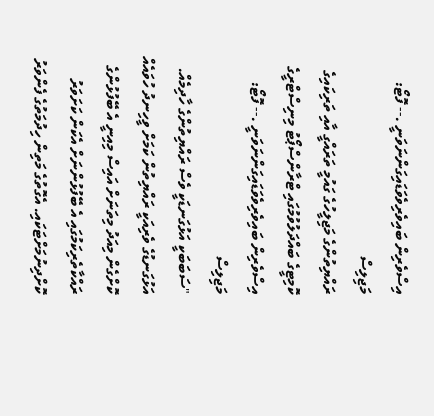އިސްވެރިން ބައިވެރިވެވަޑައިގަންނަވަނީ .-- ފޮޓޯ: މަޖިލިސް
ރައްޔިތުންގެ މަޖިލީހުގެ ގައުމީ ތަރައްގީ އާއި ތަރިކައިގެ ކޮމިޓީގެ ބައްދަލުވުމުގައި ޓްރާންސްޕޯޓު މިނިސްޓްރީގެ އިސްވެރިން ބައިވެރިވެވަޑައިގަންނަވަނީ .-- ފޮޓޯ: މަޖިލިސް
"ސަބަބަކީ އަޅުގަނޑަކީ ވެސް ރައްޔިތުންގެ ހާދިމެއް. އަޅުގަނޑުގެ ވެރިއަކީ ރައްޔިތުން ކަމަށް ވީހިނދު ހުވައެއް ކޮށްގެން މިއަދު މިތަނަށް އައިސް މިއިނީ އެ ބޭފުޅުންގެ ރައްކާތެރިކަމުގައި އެ ބޭފުޅުންނަށް އެކަން ކަށަވަރު ކޮށްދިނުމަށްޓަކައި. އެގޮތުގެ މަތިން ހިދުމަތުގެ ފެންވަރު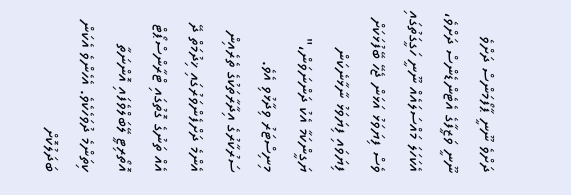ދަށްވެ ނޫނީ ޕާފޯމަންސް ދަށްވެ ނޫނީ ވަޒީފާގެ އެޓެންޑެންސް ދަށްވެ، އެކަހަލަ މައްސަލައެއް ނޫނީ ހަގީގަތުގައި ވެސް ފިޔަވަޅު އަޅަން ޖެހޭ ބޭފުޅަކަށް ފިޔަވައި ފިޔަވަޅު ނާޅާނެކަން ޔަގީންކަމާ އެކު ދަންނަވަން،" މިނިސްޓަރު ވިދާޅުވި އެވެ.
ސަރުކާރުގެ އިދާރާތަކުގެ ތެރެއިން އެންމެ ދަށްފެންވަރުގައި ޚިދުމަތް ދޭ އެއް ތަނުގެ ގޮތުގައި ޓްރާންސްޕޯޓް އޮތޯރިޓީ ލޭބަލްވެފައި އޮންނަތާ ކިތަންމެ ދުވަހެކެވެ. އެހެންވެ އެކަން ބަދަލުކޮށް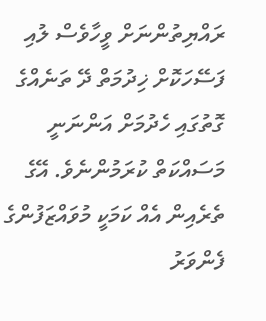ރައްޔިތުންނަށް ވީހާވެސް ލުއި ފަސޭހަކޮށް ޚިދުމަތް ދޭ ތަނެއްގެ ގޮތުގައި ހެދުމަށް އަންނަނީ މަސައްކަތް ކުރަމުންނެވެ. އޭގެ ތެރެއިން އެއް ކަމަކީ މުވައްޒަފުންގެ ފެންވަރު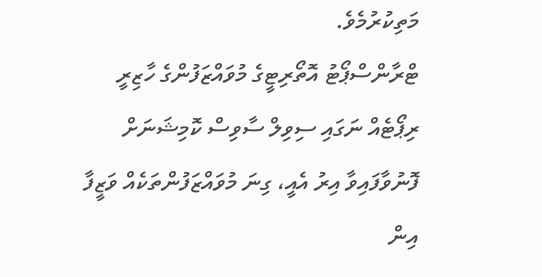މަތިކުރުމެވެ.
ޓްރާންސްޕޯޓު އޮތޯރިޓީގެ މުވައްޒަފުންގެ ހާޒިރީ ރިޕޯޓެއް ނަގައި ސިވިލް ސާވިސް ކޮމިޝަނަށް ފޮނުވާފައިވާ އިރު އެއީ، ގިނަ މުވައްޒަފުންތަކެއް ވަޒީފާ އިން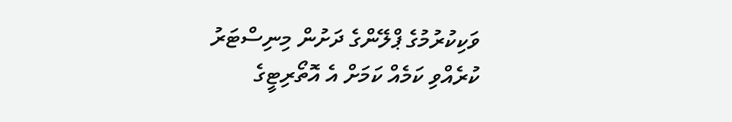ވަކިކުރުމުގެ ޕްލޭންގެ ދަށުން މިނިސްޓަރު ކުރެއްވި ކަމެއް ކަމަށް އެ އޮތޯރިޓީގެ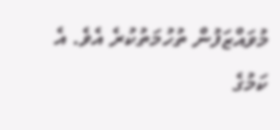މުވައްޒަފުން ތުހުމަތުކުރެ އެވެ. އެ ކަމުގެ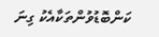ކަންބޮޑުވުންތަކާއެކު ގިނަ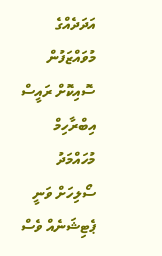އަދަދެއްގެ މުވައްޒަފުން ސޮއިކޮށް ރައީސް އިބްރާހިމް މުހައްމަދު ސޯލިހަށް ވަނީ ޕެޓިޝަނެއް ވެސް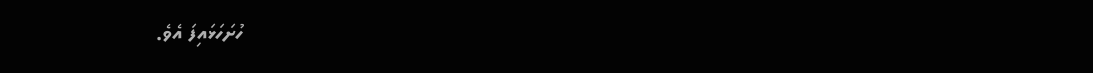ހުށަހަޅައިފަ އެވެ.